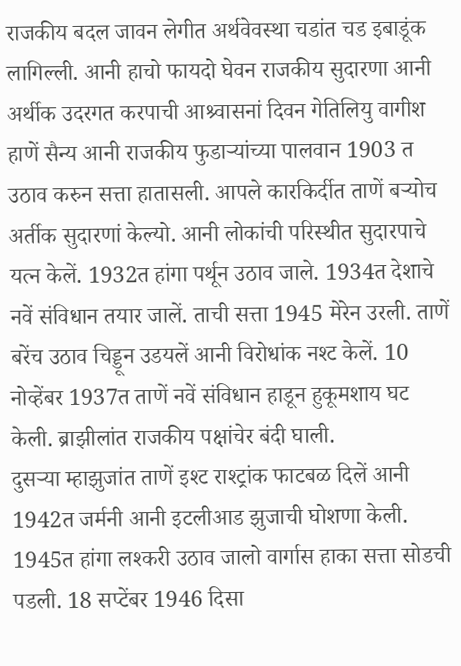राजकीय बदल जावन लेगीत अर्थवेवस्था चडांत चड इबाडूंक लागिल्ली. आनी हाचो फायदो घेवन राजकीय सुदारणा आनी अर्थीक उदरगत करपाची आश्र्वासनां दिवन गेतिलियु वागीश हाणें सैन्य आनी राजकीय फुडाऱ्यांच्या पालवान 1903 त उठाव करुन सत्ता हातासली. आपले कारकिर्दीत ताणें बऱ्योच अर्तीक सुदारणां केल्यो. आनी लोकांची परिस्थीत सुदारपाचे यत्न केलें. 1932त हांगा पर्थून उठाव जाले. 1934त देशाचे नवें संविधान तयार जालें. ताची सत्ता 1945 मेरेन उरली. ताणें बरेंच उठाव चिड्डून उडयलें आनी विरोधांक नश्ट केलें. 10 नोव्हेंबर 1937त ताणें नवें संविधान हाडून हुकूमशाय घट केली. ब्राझीलांत राजकीय पक्षांचेर बंदी घाली.
दुसऱ्या म्हाझुजांत ताणें इश्ट राश्ट्रांक फाटबळ दिलें आनी 1942त जर्मनी आनी इटलीआड झुजाची घोशणा केली. 1945त हांगा लश्करी उठाव जालो वार्गास हाका सत्ता सोडची पडली. 18 सप्टेंबर 1946 दिसा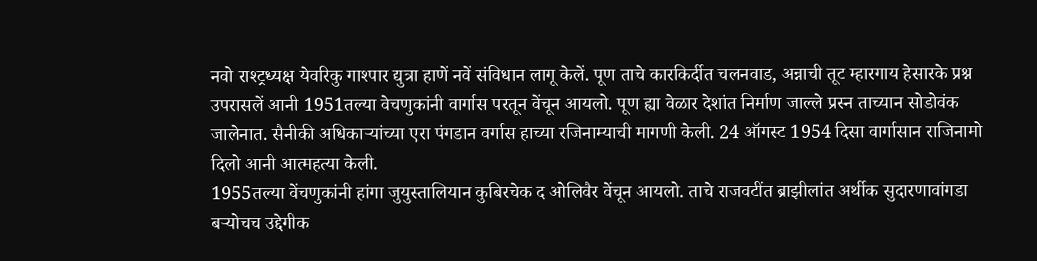नवो राश्ट्रध्यक्ष येवरिकु गाश्पार द्युत्रा हाणें नवें संविधान लागू केलें. पूण ताचे कारकिर्दीत चलनवाड, अन्नाची तूट म्हारगाय हेसारके प्रश्न उपरासलें आनी 1951तल्या वेचणुकांनी वार्गास परतून वेंचून आयलो. पूण ह्या वेळार देशांत निर्माण जाल्ले प्रस्न ताच्यान सोडोवंक जालेनात. सैनीकी अधिकाऱ्यांच्या एरा पंगडान वर्गास हाच्या रजिनाम्याची मागणी केली. 24 ऑगस्ट 1954 दिसा वार्गासान राजिनामो दिलो आनी आत्महत्या केली.
1955तल्या वेंचणुकांनी हांगा जुयुस्तालियान कुबिरचेक द ओलिवैर वेंचून आयलो. ताचे राजवटींत ब्राझीलांत अर्थीक सुदारणावांगडा बऱ्योचच उद्देगीक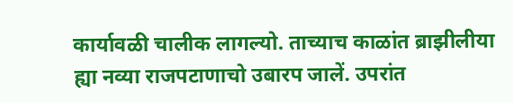कार्यावळी चालीक लागल्यो. ताच्याच काळांत ब्राझीलीया ह्या नव्या राजपटाणाचो उबारप जालें. उपरांत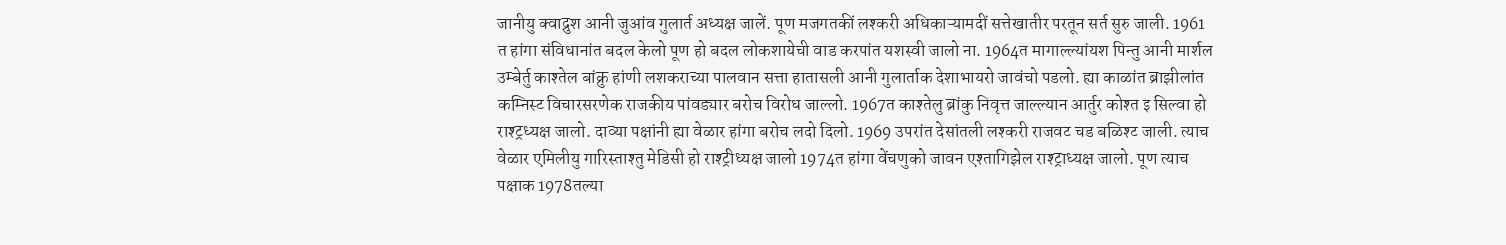जानीयु क्वाद्रुश आनी जुआंव गुलार्त अध्यक्ष जालें. पूण मजगतकीं लश्करी अधिकाऱ्यामदीं सत्तेखातीर परतून सर्त सुरु जाली. 1961 त हांगा संविधानांत बदल केलो पूण हो बदल लोकशायेची वाड करपांत यशस्वी जालो ना. 1964त मागाल्ल्यांयश पिन्तु आनी मार्शल उम्बेर्तु काश्तेल बांक्रु हांणी लशकराच्या पालवान सत्ता हातासली आनी गुलार्ताक देशाभायरो जावंचो पडलो. ह्या काळांत ब्राझीलांत कम्निस्ट विचारसरणेक राजकीय पांवड्यार बरोच विरोध जाल्लो. 1967त काश्तेलु ब्रांकु निवृत्त जाल्ल्यान आर्तुर कोश्त इ सिल्वा हो राश्ट्रध्यक्ष जालो. दाव्या पक्षांनी ह्या वेळार हांगा बरोच लदो दिलो. 1969 उपरांत देसांतली लश्करी राजवट चड बळिश्ट जाली. त्याच वेळार एमिलीयु गारिस्ताश्तु मेडिसी हो राश्ट्रीध्यक्ष जालो 1974त हांगा वेंचणुको जावन एश्तागिझेल राश्ट्राध्यक्ष जालो. पूण त्याच पक्षाक 1978तल्या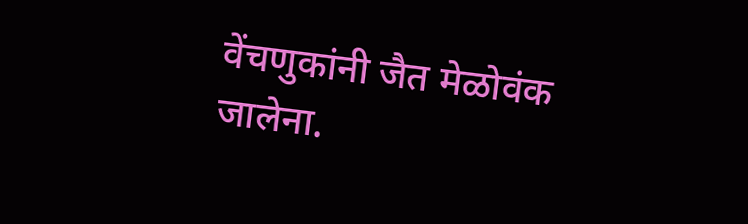वेंचणुकांनी जैत मेळोवंक जालेना.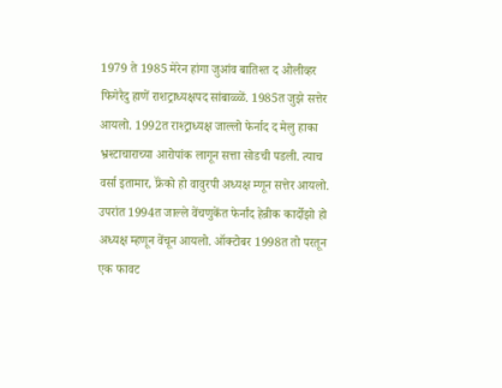1979 ते 1985 मेरेन हांगा जुआंव बातिश्त द ओलीव्हर फिगेरैदु हाणें राशट्राध्यक्षपद सांबाळ्ळें. 1985त जुझे सत्तेर आयलो. 1992त राश्ट्राध्यक्ष जाल्लो फेर्नाद द मेलु हाका भ्रश्टाचाराच्या आरोपांक लागून सत्ता सोडची पडली. त्याच वर्सा इतामार, फ्रॅंको हो वावुरपी अध्यक्ष म्णून सत्तेर आयलो. उपरांत 1994त जाल्ले वेंचणुकेंत फेर्नांद हेन्रीक कार्दोझो हो अध्यक्ष म्हणून वेंचून आयलो. ऑक्टोबर 1998त तो परतून एक फावट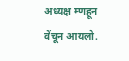अध्यक्ष म्णहून वेंचून आयलो.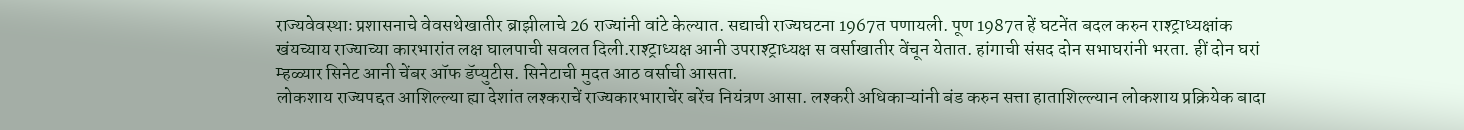राज्यवेवस्थाः प्रशासनाचे वेवसथेखातीर ब्राझीलाचे 26 राज्यांनी वांटे केल्यात. सद्याची राज्यघटना 1967त पणायली. पूण 1987त हें घटनेंत बदल करुन राश्ट्राध्यक्षांक खंयच्याय राज्याच्या कारभारांत लक्ष घालपाची सवलत दिली.राश्ट्राध्यक्ष आनी उपराश्ट्राध्यक्ष स वर्साखातीर वेंचून येतात. हांगाची संसद दोन सभाघरांनी भरता. हीं दोन घरां म्हळ्यार सिनेट आनी चेंबर ऑफ डॅप्युटीस. सिनेटाची मुदत आठ वर्साची आसता.
लोकशाय राज्यपद्दत आशिल्ल्या ह्या देशांत लश्कराचें राज्यकारभाराचेंर बरेंच नियंत्रण आसा. लश्करी अधिकाऱ्यांनी बंड करुन सत्ता हाताशिल्ल्यान लोकशाय प्रक्रियेक बादा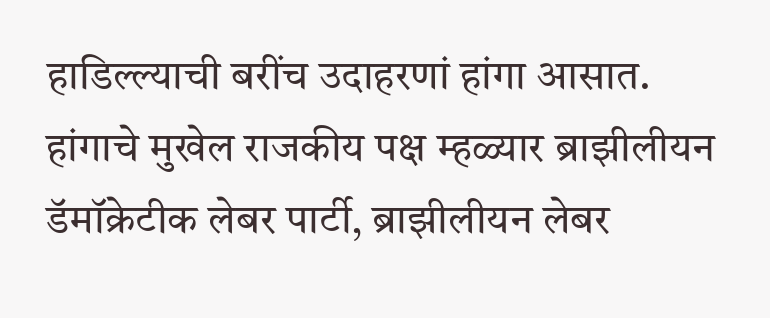हाडिल्ल्याची बरींच उदाहरणां हांगा आसात.
हांगाचे मुखेल राजकीय पक्ष म्हळ्यार ब्राझीलीयन डॅमॉक्रेटीक लेबर पार्टी, ब्राझीलीयन लेबर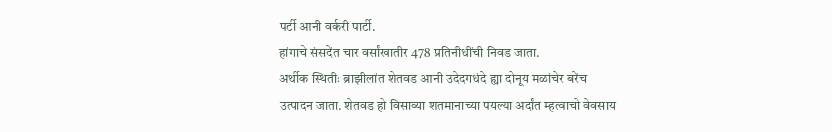पर्टी आनी वर्करी पार्टी.
हांगाचे संसदेंत चार वर्सांखातीर 478 प्रतिनीधींची निवड जाता.
अर्थीक स्थितीः ब्राझीलांत शेतवड आनी उदेदगधंदे ह्या दोनूय मळांचेर बरेंच उत्पादन जाता. शेतवड हो विसाव्या शतमानाच्या पयल्या अर्दांत म्हत्वाचो वेवसाय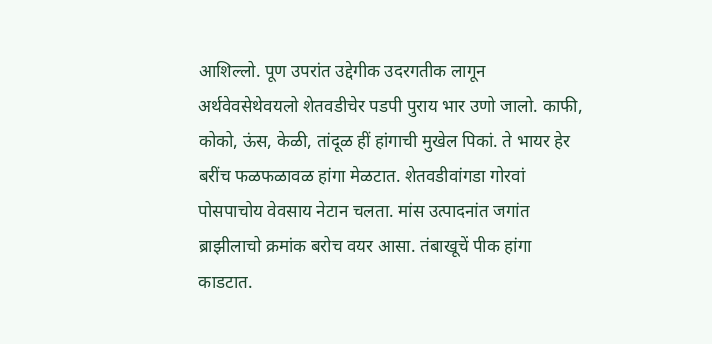आशिल्लो. पूण उपरांत उद्देगीक उदरगतीक लागून अर्थवेवसेथेवयलो शेतवडीचेर पडपी पुराय भार उणो जालो. काफी, कोको, ऊंस, केळी, तांदूळ हीं हांगाची मुखेल पिकां. ते भायर हेर बरींच फळफळावळ हांगा मेळटात. शेतवडीवांगडा गोरवां पोसपाचोय वेवसाय नेटान चलता. मांस उत्पादनांत जगांत ब्राझीलाचो क्रमांक बरोच वयर आसा. तंबाखूचें पीक हांगा काडटात.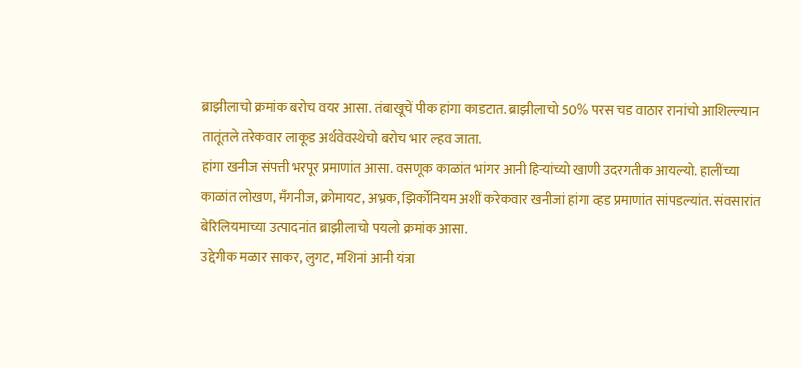ब्राझीलाचो क्रमांक बरोच वयर आसा. तंबाखूचें पीक हांगा काडटात. ब्राझीलाचो 50% परस चड वाठार रानांचो आशिल्ल्यान तातूंतले तरेकवार लाकूड अर्थवेवस्थेचो बरोच भार ल्हव जाता.
हांगा खनीज संपत्ती भरपूर प्रमाणांत आसा. वसणूक काळांत भांगर आनी हिऱ्यांच्यो खाणी उदरगतीक आयल्यो. हालींच्या काळांत लोखण, मॅंगनीज, क्रोमायट, अभ्रक, झिर्कोनियम अशीं करेकवार खनीजां हांगा व्हड प्रमाणांत सांपडल्यांत. संवसारांत बेरिलियमाच्या उत्पादनांत ब्राझीलाचो पयलो क्रमांक आसा.
उद्देगीक मळार साकर, लुगट, मशिनां आनी यंत्रा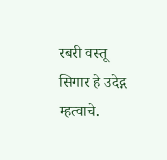रबरी वस्तू सिगार हे उदेद्ग म्हत्वाचे.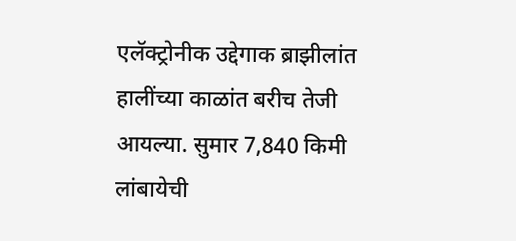एलॅक्ट्रोनीक उद्देगाक ब्राझीलांत हालींच्या काळांत बरीच तेजी आयल्या. सुमार 7,840 किमी लांबायेची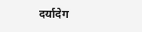दर्यादेग